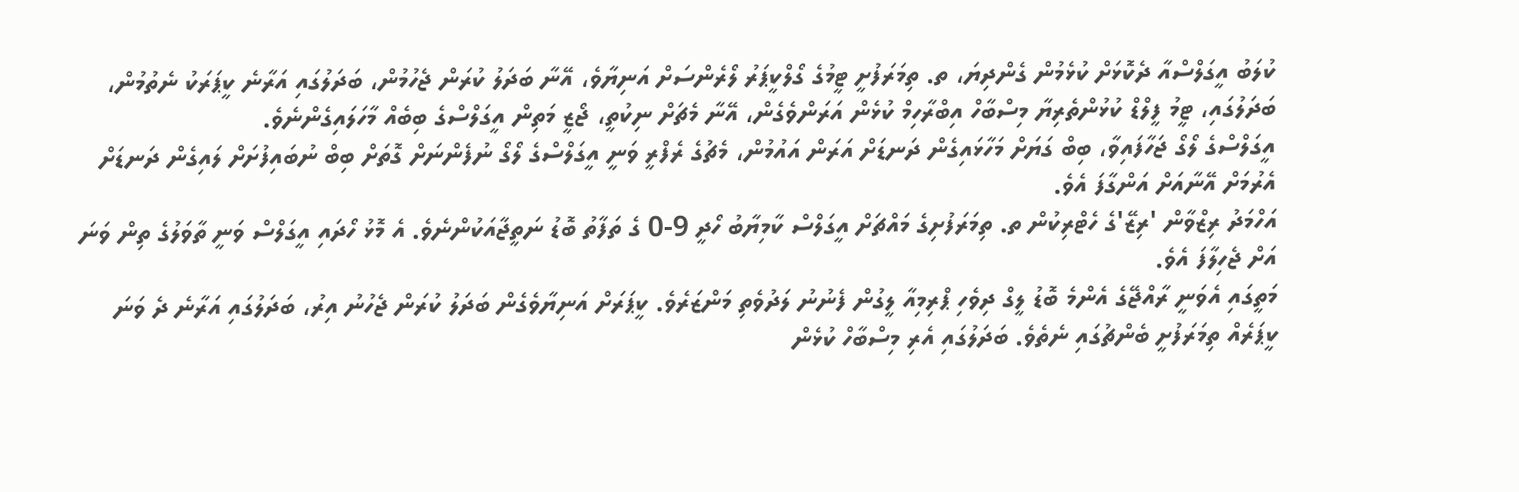ކުލަބު އީގަލްސްއާ ދެކޮޅަށް ކުޅެމުން ގެންދިޔަ، ތ. ތިމަރަފުށީ ޓީމުގެ ގޯލްކީޕަރު ލޯރެންސަށް އަނިޔާވެ، އޭނާ ބަދަލު ކުރަން ޖެހުމުން، ބަދަލުގައި އަރާނެ ކީޕަރަކު ނެތުމުން، ބަދަލުގައި، ޓީމު ފީލްޑް ކުޅުންތެރިޔާ މިސްބާހް އިބްރާހިމް ކުޅެން އަރަންވެގެން، އޭނާ މެޗަށް ނިކުތީ، ޖޯޒީ މަތިން އީގަލްސްގެ ބިބެއް މާހަލައިގެންނެވެ.
އީގަލްސްގެ ލޯގޯ ޖަހާފައިވާ، ބިބް ގަޔަށް މަހާޅައިގެން ދަނޑަށް އަރަން އައުމުން، މެޗުގެ ރެފްރީ ވަނީ އީގަލްސްގެ ލޯގޯ ނުފެންނަށް ގޮތަށް ބިބް ނުބައިފުށަށް ލައިގެން ދަނޑަށް އެރުމަށް އޭނާއަށް އަންގާފަ އެވެ.
އަހްމަދު ރިޒްވާން 'ރިޒޭ'ގެ ހެޓްރިކުން ތ. ތިމަރަފުށިގެ މައްޗަށް އީގަލްސް ކާމިޔާބު ހޯދީ 9-0 ގެ ތަފާތު ބޮޑު ނަތީޖާއަކުންނެވެ. އެ މޮޅު ހޯދައި އީގަލްސް ވަނީ ތާވަލުގެ ތިން ވަނަ އަށް ޖެހިލާފަ އެވެ.
މަތީގައި އެވަނީ ރާއްޖޭގެ އެންމެ ބޮޑު ލީގް ދިވެހި ޕްރިމިއާ ލީގުން ފެނުނު ލަދުވެތި މަންޒަރެވެ. ކީޕަރަށް އަނިޔާވެގެން ބަދަލު ކުރަން ޖެހުނު އިރު، ބަދަލުގައި އަރާނެ ދެ ވަނަ ކީޕަރެއް ތިމަރަފުށީ ބެންޗުގައި ނެތެވެ. ބަދަލުގައި އެރި މިސްބާހް ކުޅެން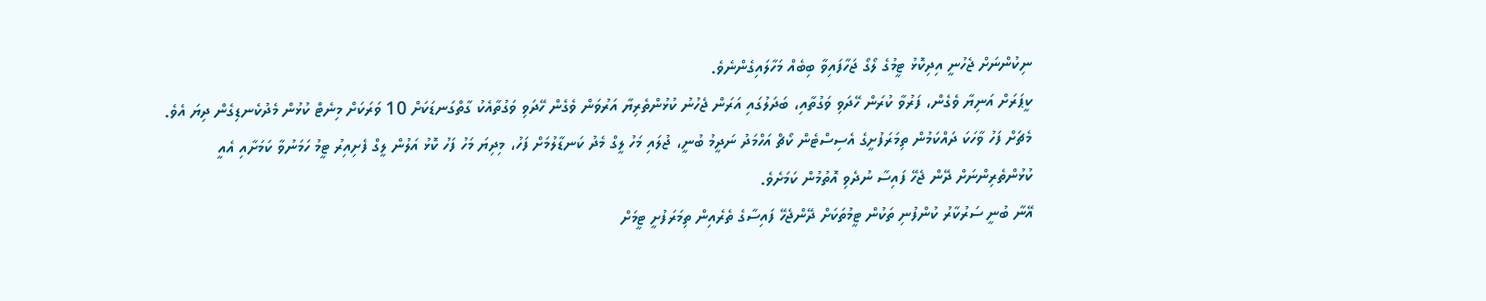ނިކުންނަށް ޖެހުނީ އިދިކޮޅު ޓީމުގެ ލޯގޯ ޖަހާފައިވާ ބިބެއް މަހާލައިގެންނެވެ.
ކީޕަރަށް އަނިޔާ ވެގެން، ފަރުވާ ކުރަން ހޭދަވި ވަގުތާއި، ބަދަލުގައި އަރަން ޖެހުނު ކުޅުންތެރިޔާ އަރުވަން ވެގެން ހޭދަވި ވަގުތާއެކު ގާތްގަނޑަކަށް 10 ވަރަކަށް މިނެޓް ކުޅުން މެދުކެނޑިގެން ދިޔަ އެވެ. މެޗަށް ފަހު ވާހަކަ ދައްކަމުން ތިމަރަފުށީގެ އެސިސްޓެން ކޯޗް އަހްމަދު ނަދީމު ބުނީ، ޖުލައި މަހު ލީގް މެދު ކަނޑާލުމަށް ފަހު، މިދިޔަ މަހު ފަހު ކޮޅު އަލުން ލީގް ފެށިއިރު ޓީމު ހަމަނުވާ ކަމަށާއި އެއީ ކުޅުންތެރިންނަށް ދޭން ޖެހޭ ފައިސާ ނުދެވި އޮތުމުން ކަމަށެވެ.
އޭނާ ބުނީ ސަރުކާރު ކުންފުނި ތަކުން ޓީމުތަކަށް ދޭންޖެހޭ ފައިސާގެ ތެރެއިން ތިމަރަފުށީ ޓީމަށް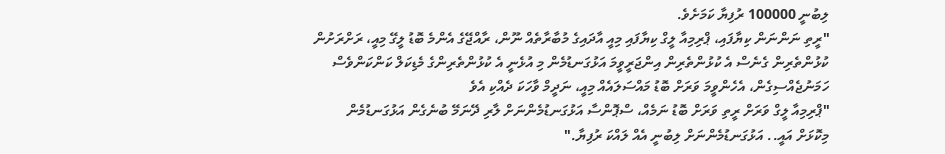ލިބުނީ 100000 ރުފިޔާ ކަމަށެވެ.
"ރީތި ނަންނަން ކިޔާފައި، ޕްރިމިއާ ލީގް ކިޔާފައި މިއީ އާދައިގެ މުބާރާތެއް ނޫން، ރާއްޖޭގެ އެންމެ ބޮޑު ލީގޭ މިއީ، ރަށްރަށުން ކުޅުންތެރިން ގެނެސް އެ ކުޅުންތެރިން އިންޖަރީވީމަ އަޅުގަނޑުމެން މި އުޅެނީ އެ ކުޅުންތެރިންގެ މެޑިކަލް ކަންކަންވެސް ހަމަނުޖެއްސިގެން، އެހެންވީމަ ވަރަށް ބޮޑު މައްސަލައެއް މިއީ، ނަދީމް ވާހަކަ ދެއްކި އެވެ
"ޕްރިމިއާ ލީގް ވަރަށް ރީތި ވަރަށް ބޮޑު ނަމެއް، ސްޕޮންސާ އަޅުގަނޑުމެންނަށް ލާރި ދޭނަމޭ ބުނެގެން އަޅުގަނޑުމެން މިކޮޅަށް އައީ.. އަޅުގަނޑުމެންނަށް ލިބުނީ އެއް ލައްކަ ރުފިޔާ."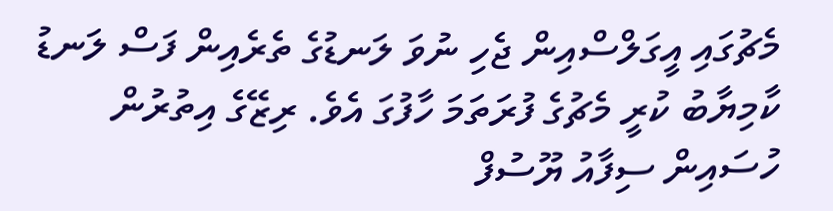މެޗުގައި އީގަލްސްއިން ޖެހި ނުވަ ލަނޑުގެ ތެރެއިން ފަސް ލަނޑު ކާމިޔާބު ކުރީ މެޗުގެ ފުރަތަމަ ހާފުގަ އެވެ. ރިޒޭގެ އިތުރުން ހުސައިން ސިފާއު ޔޫސުފް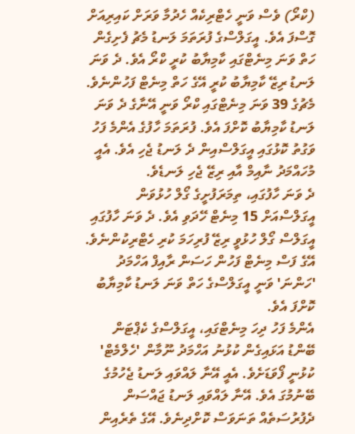(ކްރޯ) ވެސް ވަނީ ހެޓްރިކެއް ހެދުމާ ވަރަށް ކައިރިއަށް ގޮސްފަ އެވެ. އީގަލްސްގެ ފުރަތަމަ ލަނޑު މެޗު ފެށިގެން ހަތް ވަނަ މިނެޓްގައި ކާމިޔާބު ކުރީ ކްރޯ އެވެ. ދެ ވަނަ ލަނޑު ރިޒޭ ކާމިޔާބު ކުރީ އޭގެ ހަތް މިނެޓް ފަހުންނެވެ.
މެޗުގެ 39 ވަނަ މިނެޓްގައި ކްރޯ ވަނީ އޭނާގެ ދެ ވަނަ ލަނޑު ކާމިޔާބު ކޮށްފަ އެވެ. ފުރަތަމަ ހާފުގެ އެންމެ ފަހު ވަގުތު ކޮޅުގައި އީގަލްސްއިން ދެ ލަނޑު ޖެހި އެވެ. އެއީ މުހައްމަދު ނާއިމް އާއި ރިޒޭ ޖެހި ލަނޑެވެ.
ދެ ވަނަ ހާފުގައި، ތިމަރަފުށީގެ ގޯލް ހުޅުވަން އީގަލްސްއަށް 15 މިނެޓް ހޭދަވި އެވެ. ދެ ވަނަ ހާފުގައި އީގަލްސް ގޯލް ހުޅުވީ ރިޒޭ ފުރިހަމަ ކުރި ހެޓްރިކުންނެވެ. އޭގެ ފަސް މިނެޓް ފަހުން ހަސަން ރާއިފް އަހްމަދު 'ހަންނަ' ވަނީ އީގަލްސްގެ ހަތް ވަނަ ލަނޑު ކާމިޔާބު ކޮށްފަ އެވެ.
އެންމެ ފަހު ދިހަ މިނެޓްގައި، އީގަލްސްގެ ކެޕްޓަން ބޭންޑު އަޅައިގެން ކުޅުނު އަހްމަދު ނޫމާން 'ހެލްމެޓް' ކުޅުނީ ފޯވަޑަށެވެ. އެއީ އޭނާ ލައްވައި ލަނޑު ޖެހުމުގެ ބޭނުމުގަ އެވެ. އޭނާ ލައްވައި ލަނޑު ޖައްސަން ދެފުރުސަތެއް ތަނަވަސް ކޮށްދިނެވެ. އޭގެ ތެރެއިން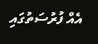އެއް ފުރުސަތުގައި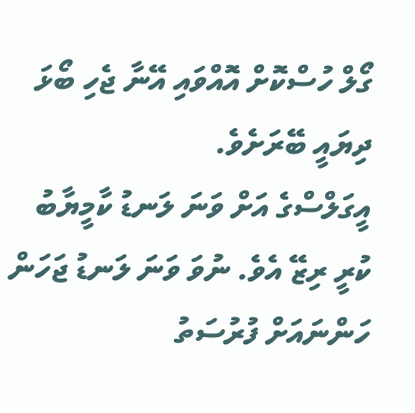ގޯލް ހުސްކޮށް އޮއްވައި އޭނާ ޖެހި ބޯޅަ ދިޔައީ ބޭރަށެވެ.
އީގަލްސްގެ އަށް ވަނަ ލަނޑު ކާމީޔާބު ކުރީ ރިޒޭ އެވެ. ނުވަ ވަނަ ލަނޑު ޖަހަން ހަންނައަށް ފުރުސަތު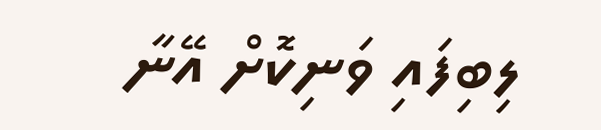ލިބިފައި ވަނިކޮށް އޭނާ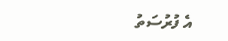އެ ފުރުސަތު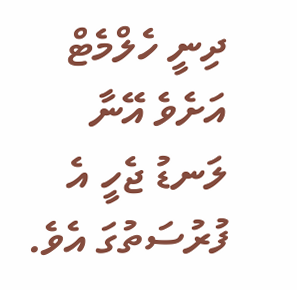ދިނީ ހެލްމެޓް އަށެވެ އޭނާ ލަނޑު ޖެހީ އެ ފުރުސަތުގަ އެވެ.